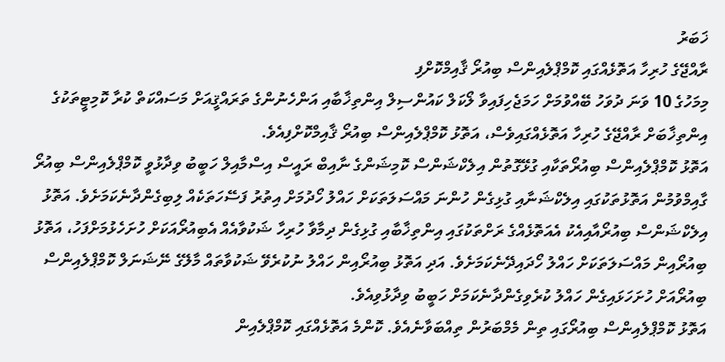ޚަބަރު
ރާއްޖޭގެ ހުރިހާ އަތޮޅެއްގައި ކޮމްޕްލެއިންސް ބިއުރޯ ޤާއިމްކޮށްފި
މިމަހުގެ 10 ވަނަ ދުވަހު ބޭއްވުމަށް ހަމަޖެހިފައިވާ ލޯކަލް ކައުންސިލް އިންތިޚާބާއި އަންހެނުންގެ ތަރައްޤީއަށް މަސައްކަތް ކުރާ ކޮމިޓީތަކުގެ އިންތިޚާބަށް ރާއްޖޭގެ ހުރިހާ އަތޮޅެއްގައިވެސް، އަތޮޅު ކޮމްޕްލެއިންސް ބިއުރޯ ޤާއިމްކޮށްފިއެވެ.
އަތޮޅު ކޮމްޕްލެއިންސް ބިއުރޯތަކާއި ގުޅޭގޮތުން އިލެކްޝަންސް ކޮމިޝަންގެ ނާއިބް ރައީސް އިސްމާއިލް ހަބީބު ވިދާޅުވީ ކޮމްޕްލެއިންސް ބިއުރޯ ގާއިމްވުމުން އަތޮޅުތަކުގައި އިލެކްޝަނާއި ގުޅިގެން ހުންނަ މައްސަލަތަކަށް ހައްލު ހޯދުމަށް އިތުރު ފަސޭހަތަކެއް ލިބިގެންދާނެކަމަށެވެ. އަތޮޅު އިލެކްޝަންސް ބިއުރޯއާއިއެކު އެއަތޮޅެއްގެ ރަށްތަކުގައި އިންތިޚާބާއި ގުޅިގެން ދިމާވާ ހުރިހާ ޝަކުވާއެއް އެބިއުރޯއަކަށް ހުށަހެޅުމަށްފަހު، އަތޮޅު ބިއުރޯއިން މައްސަލަތަކަށް ހައްލު ހޯދައިދޭނެކަމަށެވެ. އަދި އަތޮޅު ބިއުރޯއިން ހައްލު ނުކުރެވޭ ޝަކުވާތައް މާލޭގެ ނޭޝަނަލް ކޮމްޕްލެއިންސް ބިއުރޯއަށް ހުށަހަޅައިގެން ހައްލު ކުރެވިގެންދާނެކަމަށް ހަބީބު ވިދާޅުވިއެވެ.
އަތޮޅު ކޮމްޕްލެއިންސް ބިއުރޯގައި ތިން މެމްބަރުން ތިއްބަވާނެއެވެ. ކޮންމެ އަތޮޅެއްގައި ކޮމްޕްލެއިން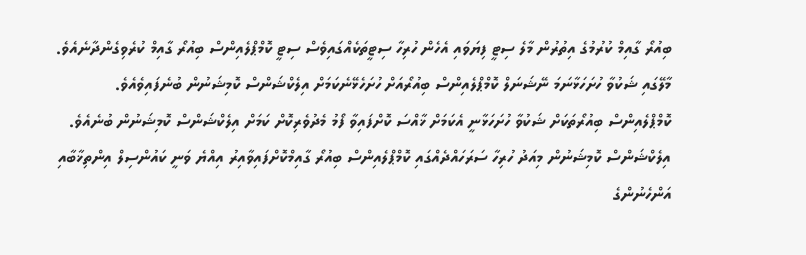ބިއުރޯ ގާއިމް ކުރުމުގެ އިތުރުން މާލެ ސިޓީ ފިޔަވައި އެހެން ހުރިހާ ސިޓީތަކެއްގައިވެސް ސިޓީ ކޮމްޕްލެއިންސް ބިއުރޯ ގާއިމް ކުރެވިގެންދާނެއެވެ. މާލޭގައި ޝަކުވާ ހުށަހަޅާނަމަ ނޭޝަނަލް ކޮމްޕްލެއިންސް ބިއުރޯއަށް ހުށަހެޅޭނެކަމަށް އިލެކްޝަންސް ކޮމިޝަނުން ބުނެފައިވެއެވެ.
ކޮމްޕްލެއިންސް ބިއުރޯތަކަށް ޝަކުވާ ހުށަހަޅާނީ އެކަމަށް ޚާއްސަ ކޮށްފައިވާ ފޯމު މެދުވެރިކޮށް ކަމަށް އިލެކްޝަންސް ކޮމިޝަނުން ބުނެއެވެ. އިލެކްޝަންސް ކޮމިޝަނުން މިއަދު ހުރިހާ ސަރަހައްދެއްގައި ކޮމްޕްލެއިންސް ބިއުރޯ ގާއިމްކޮށްފައިވާއިރު އިއްޔެ ވަނީ ކައުންސިލް އިންތިޚާބާއި އަންހެނުންގެ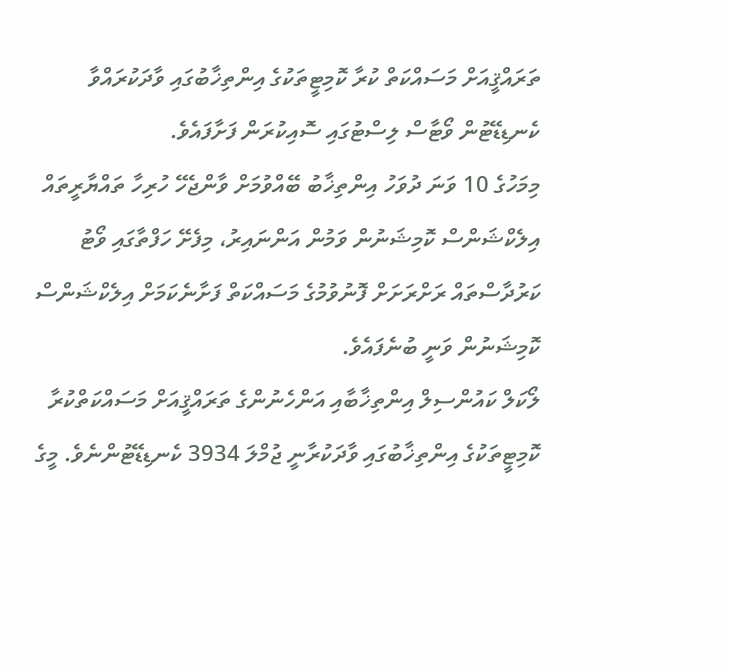ތަރައްޤީއަށް މަސައްކަތް ކުރާ ކޮމިޓީތަކުގެ އިންތިޚާބުގައި ވާދަކުރައްވާ ކެނޑިޑޭޓުން ވޯޓާސް ލިސްޓުގައި ސޮއިކުރަން ފަށާފައެވެ.
މިމަހުގެ 10 ވަނަ ދުވަހު އިންތިޚާބު ބޭއްވުމަށް ވާންޖެހޭ ހުރިހާ ތައްޔާރީތައް އިލެކްޝަންސް ކޮމިޝަނުން ވަމުން އަންނައިރު، މިފެށޭ ހަފްތާގައި ވޯޓު ކަރުދާސްތައް ރަށްރަށަށް ފޮނުވުމުގެ މަސައްކަތް ފަށާނެކަމަށް އިލެކްޝަންސް ކޮމިޝަނުން ވަނީ ބުނެފައެވެ.
ލޯކަލް ކައުންސިލް އިންތިޚާބާއި އަންހެނުންގެ ތަރައްޤީއަށް މަސައްކަތްކުރާ ކޮމިޓީތަކުގެ އިންތިޚާބުގައި ވާދަކުރާނީ ޖުމްލަ 3934 ކެނޑިޑޭޓުންނެވެ. މީގެ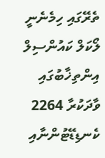ތެރޭގައި ހިމެނެނީ ލޯކަލް ކައުންސިލް އިންތިޚާބުގައި ވާދަކުރާ 2264 ކެނޑިޑޭޓުންނާއި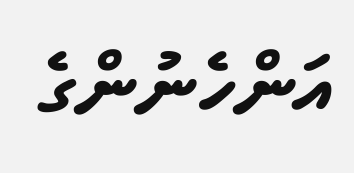އަންހެނުންގެ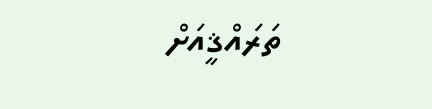ތަރައްޤީއަށް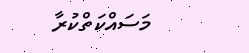މަސައްކަތްކުރާ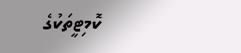ކޮމިޓީތަކުގެ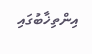އިންތިޚާބުގައި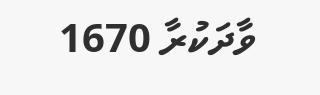ވާދަކުރާ 1670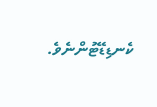ކެނޑިޑޭޓުންނެވެ.